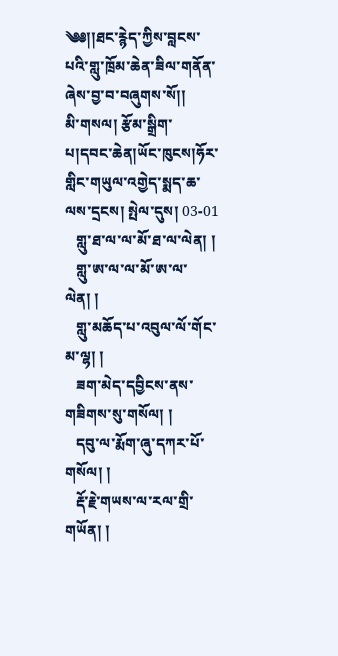༄༅།།ཐང་རྙེད་ཀྱིས་བླངས་པའི་གླུ་ཁྲོམ་ཆེན་ཟིལ་གནོན་ཞེས་བྱ་བ་བཞུགས་སོ།།
མི་གསལ། རྩོམ་སྒྲིག་པ།དབང་ཆེན།ཡོང་ཁུངས།ཧོར་གླིང་གཡུལ་འགྱེད་སྨད་ཆ་ལས་དྲངས། སྤེལ་དུས། 03-01
   གླུ་ཐ་ལ་ལ་མོ་ཐ་ལ་ལེན། །
   གླུ་ཨ་ལ་ལ་མོ་ཨ་ལ་ལེན། །
   གླུ་མཆོད་པ་འབུལ་ལོ་གོང་མ་ལྷ། །
   ཟག་མེད་དབྱིངས་ནས་གཟིགས་སུ་གསོལ། །
   དབུ་ལ་རྨོག་ཞུ་དཀར་པོ་གསོལ། །
   རྡོ་རྗེ་གཡས་ལ་རལ་གྲི་གཡོན། །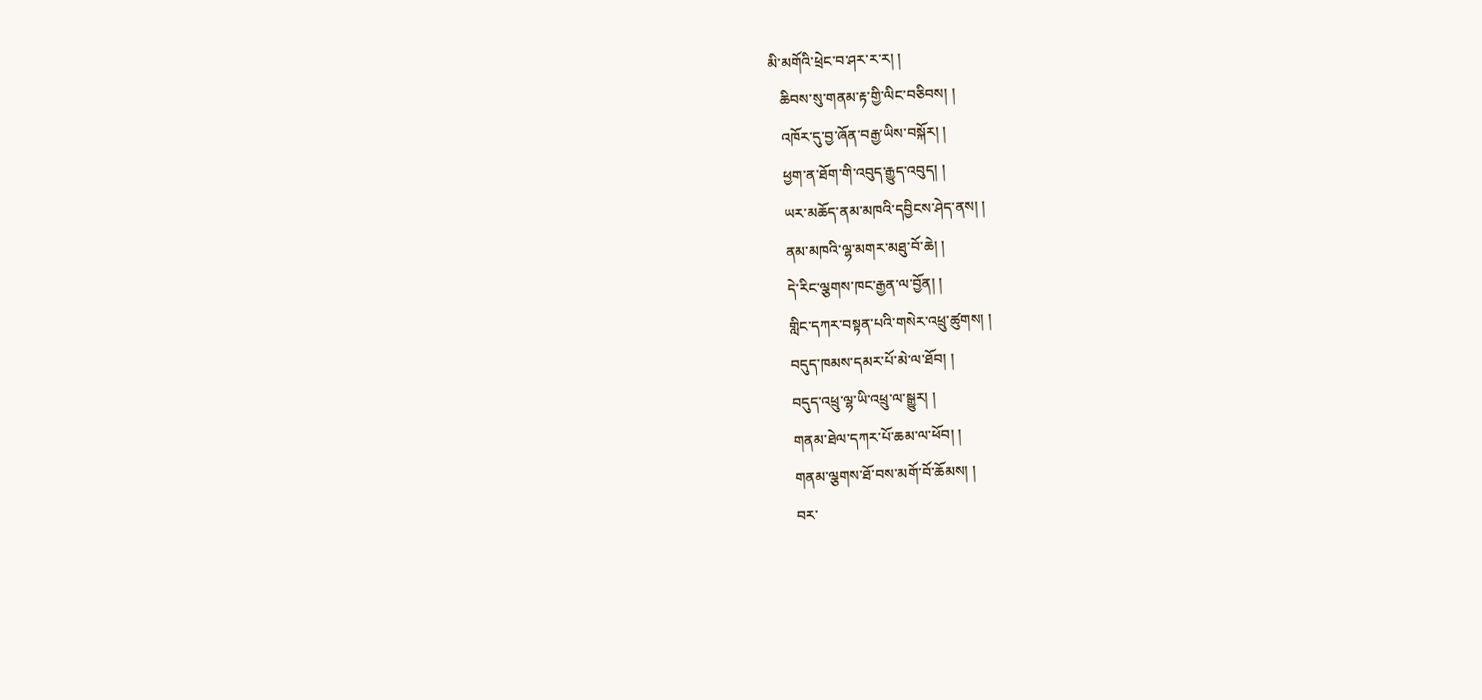མི་མགོའི་ཕྲེང་བ་ཤར་ར་ར། །
   ཆིབས་སུ་གནམ་རྟ་གྱི་ལིང་བཅིབས། །
   འཁོར་དུ་བྱ་ཞོན་བརྒྱ་ཡིས་བསྐོར། །
   ཕྱག་ན་ཐོག་གི་འབུད་རྒྱུད་འབུད། །
   ཡར་མཆོད་ནམ་མཁའི་དབྱིངས་ཤེད་ནས། །
   ནམ་མཁའི་ལྷ་མགར་མཐུ་བོ་ཆེ། །
   དེ་རིང་ལྕགས་ཁང་རྒྱན་ལ་བྱོན། །
   གླིང་དཀར་བསྟན་པའི་གསེར་འཕྲུ་ཚུགས། །
   བདུད་ཁམས་དམར་པོ་མེ་ལ་ཐོབ། །
   བདུད་འཕྲུ་ལྷ་ཡི་འཕྲུ་ལ་སྒྱུར། །
   གནམ་ཐེལ་དཀར་པོ་ཆམ་ལ་ཕོབ། །
   གནམ་ལྕགས་ཐོ་བས་མགོ་བོ་ཆོམས། །
   བར་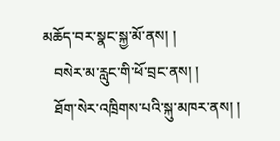མཆོད་བར་སྣང་སྐྱ་མོ་ནས། །
   བསེར་མ་རླུང་གི་ཕོ་བྲང་ནས། །
   ཐོག་སེར་འཁྲིགས་པའི་སྐུ་མཁར་ནས། །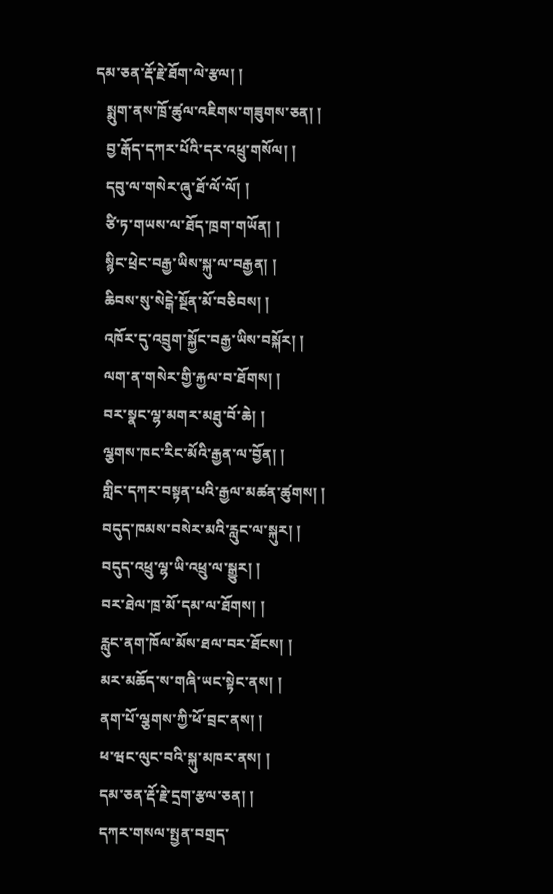དམ་ཅན་རྡོ་རྗེ་ཐོག་ལེ་རྩལ། །
   སྨུག་ནས་ཁྲོ་ཚུལ་འཇིགས་གཟུགས་ཅན། །
   བྱ་རྒོད་དཀར་པོའི་དར་འཕྲུ་གསོལ། །
   དབུ་ལ་གསེར་ཞུ་ཐོ་ལོ་ལོ། །
   ཙི་ཏ་གཡས་ལ་ཐོད་ཁྲག་གཡོན། །
   སྙིང་ཕྲེང་བརྒྱ་ཡིས་སྐུ་ལ་བརྒྱན། །
   ཆིབས་སུ་སེངྒེ་སྔོན་མོ་བཅིབས། །
   འཁོར་དུ་འབྲུག་སྐྱོང་བརྒྱ་ཡིས་བསྐོར། །
   ལག་ན་གསེར་གྱི་རྐྱལ་བ་ཐོགས། །
   བར་སྣང་ལྷ་མགར་མཐུ་བོ་ཆེ། །
   ལྕགས་ཁང་རིང་མོའི་རྒྱན་ལ་བྱོན། །
   གླིང་དཀར་བསྟན་པའི་རྒྱལ་མཚན་ཚུགས། །
   བདུད་ཁམས་བསེར་མའི་རླུང་ལ་སྐུར། །
   བདུད་འཕྲུ་ལྷ་ཡི་འཕྲུ་ལ་སྒྱུར། །
   བར་ཐེལ་ཁྲ་མོ་དམ་ལ་ཐོགས། །
   རླུང་ནག་ཁོལ་མོས་ཐལ་བར་ཐོངས། །
   མར་མཆོད་ས་གཞི་ཡང་སྟེང་ནས། །
   ནག་པོ་ལྕགས་ཀྱི་ཕོ་བྲང་ནས། །
   ཕ་ཝང་ལུང་བའི་སྐུ་མཁར་ནས། །
   དམ་ཅན་རྡོ་རྗེ་དྲག་རྩལ་ཅན། །
   དཀར་གསལ་སྤྱན་བགྲད་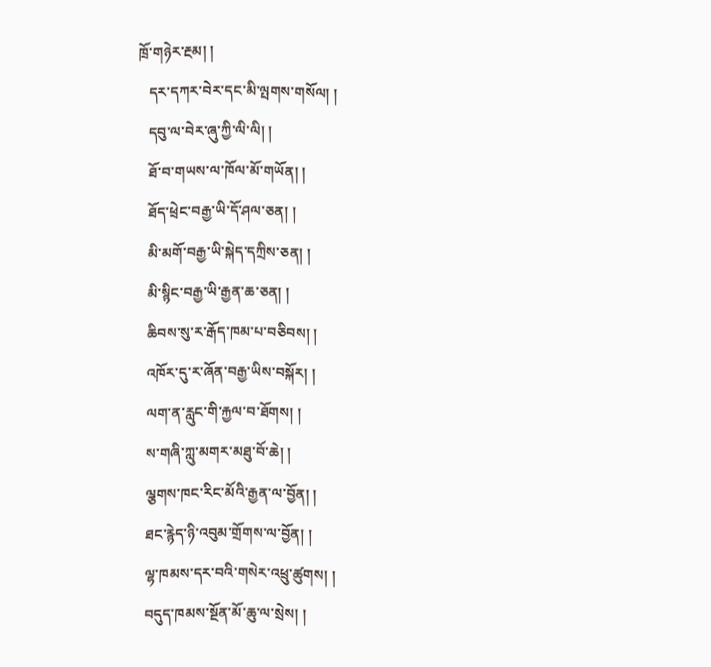ཁྲོ་གཉེར་རྔམ། །
   དར་དཀར་བེར་དང་མི་ལྤགས་གསོལ། །
   དབུ་ལ་བེར་ཞུ་ཀྱི་ལི་ལི། །
   ཐོ་བ་གཡས་ལ་ཁོལ་མོ་གཡོན། །
   ཐོད་ཕྲེང་བརྒྱ་ཡི་དོ་ཤལ་ཅན། །
   མི་མགོ་བརྒྱ་ཡི་སྐེད་དཀྲིས་ཅན། །
   མི་སྙིང་བརྒྱ་ཡི་རྒྱན་ཆ་ཅན། །
   ཆིབས་སུ་ར་རྒོད་ཁམ་པ་བཅིབས། །
   འཁོར་དུ་ར་ཞོན་བརྒྱ་ཡིས་བསྐོར། །
   ལག་ན་རླུང་གི་རྐྱལ་བ་ཐོགས། །
   ས་གཞི་ཀླུ་མགར་མཐུ་བོ་ཆེ། །
   ལྕགས་ཁང་རིང་མོའི་རྒྱན་ལ་བྱོན། །
   ཐང་རྙེད་ཉི་འབུམ་གྲོགས་ལ་བྱོན། །
   ལྷ་ཁམས་དར་བའི་གསེར་འཕྲུ་ཚུགས། །
   བདུད་ཁམས་སྔོན་མོ་ཆུ་ལ་སྲེས། །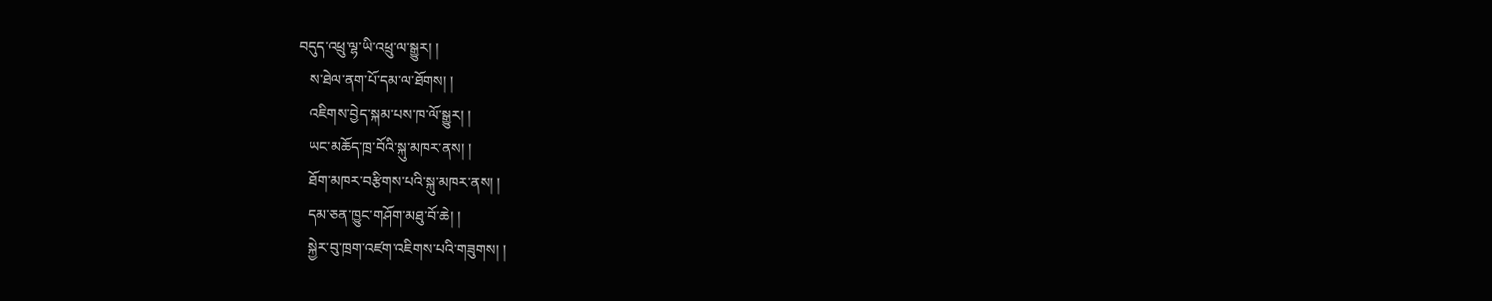བདུད་འཕྲུ་ལྷ་ཡི་འཕྲུ་ལ་སྒྱུར། །
   ས་ཐེལ་ནག་པོ་དམ་ལ་ཐོགས། །
   འཇིགས་བྱེད་སྐམ་པས་ཁ་ལོ་སྒྱུར། །
   ཡང་མཆོད་ཁྲ་བོའི་སྐུ་མཁར་ནས། །
   ཐོག་མཁར་བརྩིགས་པའི་སྐུ་མཁར་ནས། །
   དམ་ཅན་ཁྱུང་གཤོག་མཐུ་བོ་ཆེ། །
   སྐྱེར་བུ་ཁྲག་འཛག་འཇིགས་པའི་གཟུགས། །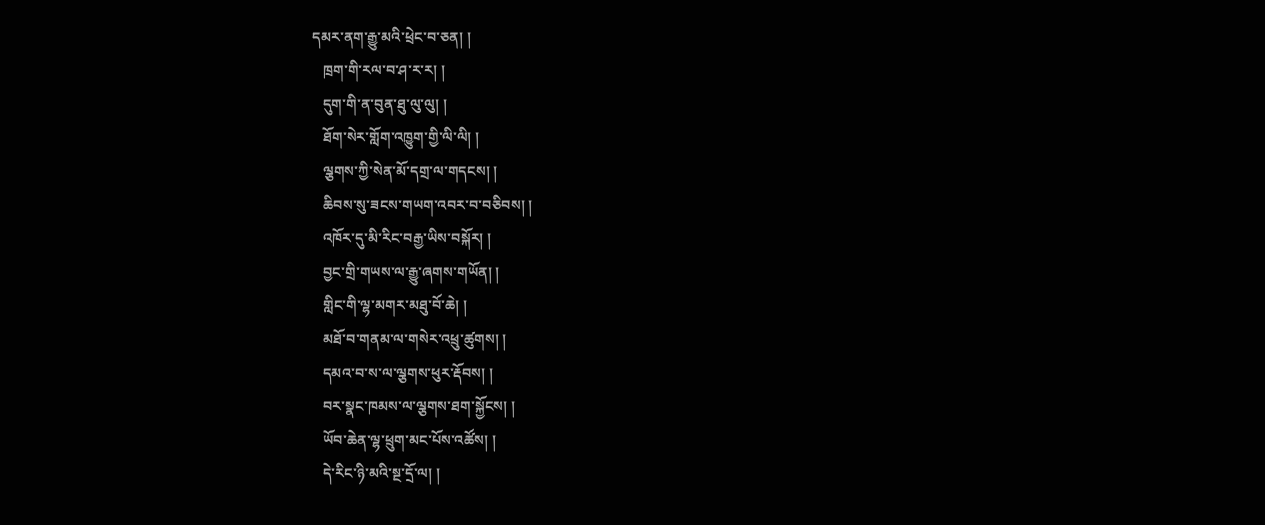དམར་ནག་རྒྱུ་མའི་ཕྲེང་བ་ཅན། །
   ཁྲག་གི་རལ་བ་ཤ་ར་ར། །
   དུག་གི་ན་བུན་ཐུ་ལུ་ལུ། །
   ཐོག་སེར་གློག་འཁྱུག་གྱི་ལི་ལི། །
   ལྕགས་ཀྱི་སེན་མོ་དགྲ་ལ་གདངས། །
   ཆིབས་སུ་ཟངས་གཡག་འབར་བ་བཅིབས། །
   འཁོར་དུ་མི་རིང་བརྒྱ་ཡིས་བསྐོར། །
   བྱང་གྲི་གཡས་ལ་རྒྱུ་ཞགས་གཡོན། །
   གླིང་གི་ལྷ་མགར་མཐུ་བོ་ཆེ། །
   མཐོ་བ་གནམ་ལ་གསེར་འཕྲུ་ཚུགས། །
   དམའ་བ་ས་ལ་ལྕགས་ཕུར་རྡོབས། །
   བར་སྣང་ཁམས་ལ་ལྕགས་ཐག་སྐྱོངས། །
   ཡོབ་ཆེན་ལྷ་ཕྲུག་མང་པོས་འཚོས། །
   དེ་རིང་ཉི་མའི་སྔ་དྲོ་ལ། །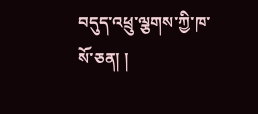བདུད་འཕྲུ་ལྕགས་ཀྱི་ཁ་སོ་ཅན། །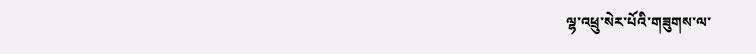ལྷ་འཕྲུ་སེར་པོའི་གཟུགས་ལ་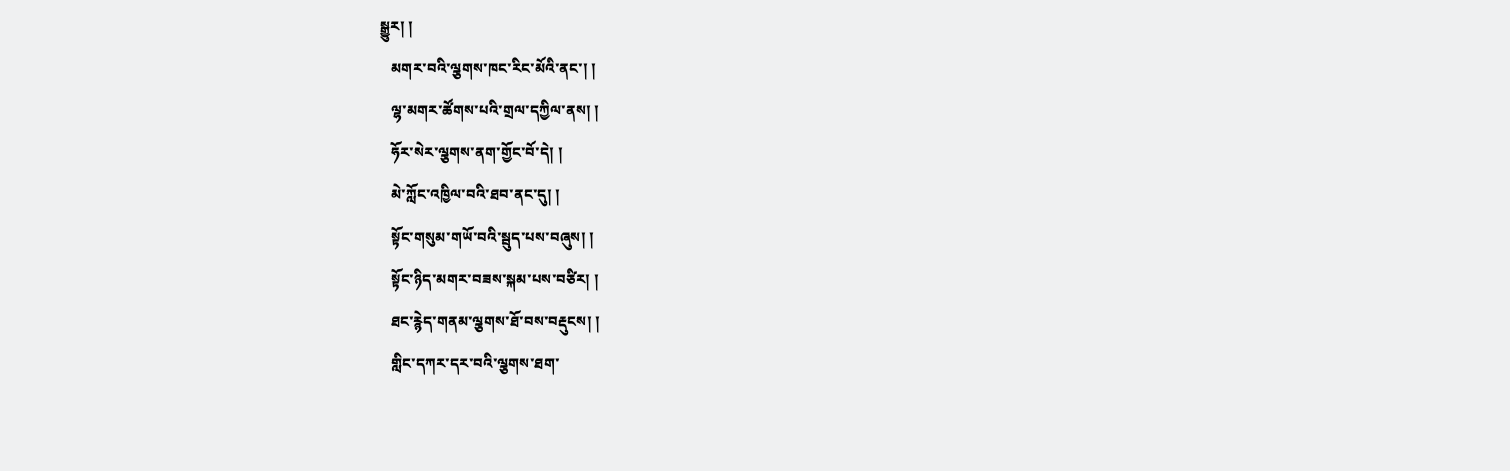སྒྱུར། །
   མགར་བའི་ལྕགས་ཁང་རིང་མོའི་ནང་། །
   ལྷ་མགར་ཚོགས་པའི་གྲལ་དཀྱིལ་ནས། །
   ཧོར་སེར་ལྕགས་ནག་གྱོང་བོ་དེ། །
   མེ་ཀློང་འཁྱིལ་བའི་ཐབ་ནང་དུ། །
   སྟོང་གསུམ་གཡོ་བའི་སྦུད་པས་བཞུས། །
   སྟོང་ཉིད་མགར་བཟས་སྐམ་པས་བཙིར། །
   ཐང་རྙེད་གནམ་ལྕགས་ཐོ་བས་བརྡུངས། །
   གླིང་དཀར་དར་བའི་ལྕགས་ཐག་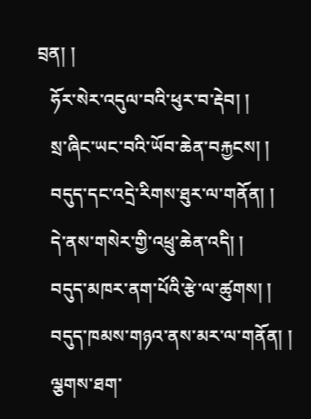བྲན། །
   ཧོར་སེར་འདུལ་བའི་ཕུར་བ་རྡེབ། །
   སྲ་ཞིང་ཡང་བའི་ཡོབ་ཆེན་བརྐྱངས། །
   བདུད་དང་འདྲེ་རིགས་ཐུར་ལ་གནོན། །
   དེ་ནས་གསེར་གྱི་འཕྲུ་ཆེན་འདི། །
   བདུད་མཁར་ནག་པོའི་རྩེ་ལ་ཚུགས། །
   བདུད་ཁམས་གཉའ་ནས་མར་ལ་གནོན། །
   ལྕགས་ཐག་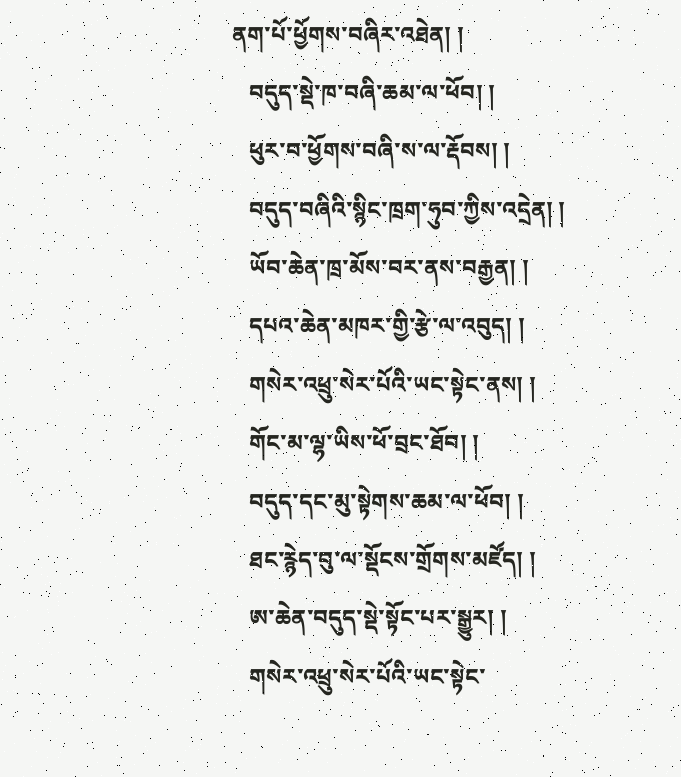ནག་པོ་ཕྱོགས་བཞིར་འཐེན། །
   བདུད་སྡེ་ཁ་བཞི་ཆམ་ལ་ཕོབ། །
   ཕུར་བ་ཕྱོགས་བཞི་ས་ལ་རྡོབས། །
   བདུད་བཞིའི་སྙིང་ཁྲག་ཧུབ་ཀྱིས་འདྲེན། །
   ཡོབ་ཆེན་ཁྲ་མོས་བར་ནས་བརྒྱན། །
   དཔའ་ཆེན་མཁར་གྱི་རྩེ་ལ་འབུད། །
   གསེར་འཕྲུ་སེར་པོའི་ཡང་སྟེང་ནས། །
   གོང་མ་ལྷ་ཡིས་ཕོ་བྲང་ཐོབ། །
   བདུད་དང་མུ་སྟེགས་ཆམ་ལ་ཕོབ། །
   ཐང་རྙེད་བུ་ལ་སྡོངས་གྲོགས་མཛོད། །
   ཨ་ཆེན་བདུད་སྡེ་སྟོང་པར་སྒྱུར། །
   གསེར་འཕྲུ་སེར་པོའི་ཡང་སྟེང་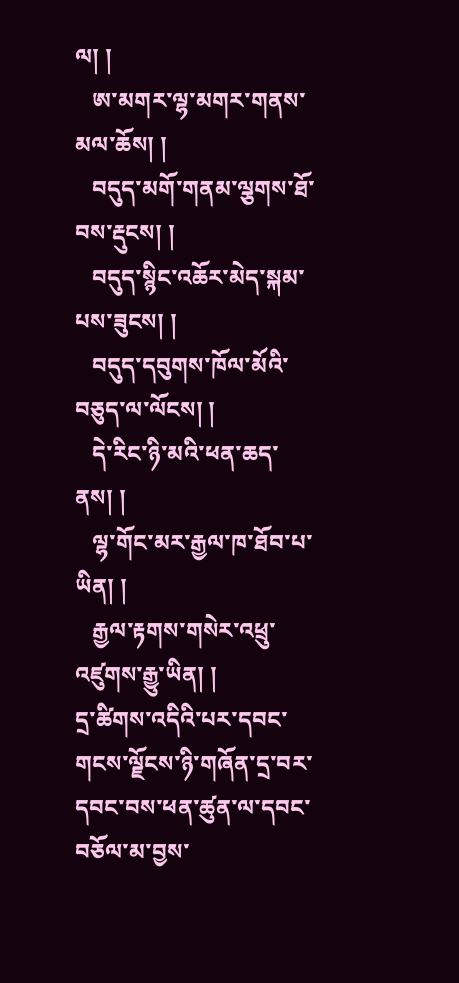ལ། །
   ཨ་མགར་ལྷ་མགར་གནས་མལ་ཆོས། །
   བདུད་མགོ་གནམ་ལྕགས་ཐོ་བས་རྡུངས། །
   བདུད་སྙིང་འཆོར་མེད་སྐམ་པས་ཟུངས། །
   བདུད་དབུགས་ཁོལ་མོའི་བཅུད་ལ་ལོངས། །
   དེ་རིང་ཉི་མའི་ཕན་ཆད་ནས། །
   ལྷ་གོང་མར་རྒྱལ་ཁ་ཐོབ་པ་ཡིན། །
   རྒྱལ་རྟགས་གསེར་འཕྲུ་འཛུགས་རྒྱུ་ཡིན། །
དྲ་ཚིགས་འདིའི་པར་དབང་གངས་ལྗོངས་ཉི་གཞོན་དྲ་བར་དབང་བས་ཕན་ཚུན་ལ་དབང་བཅོལ་མ་བྱས་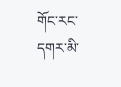གོང་རང་དགར་མི་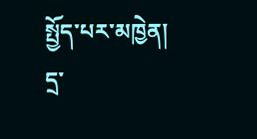སྤྱོད་པར་མཁྱེན།
དྲ་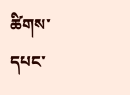ཚིགས་དཔང་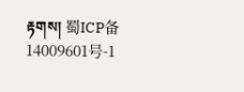རྟགས། 蜀ICP备14009601号-1